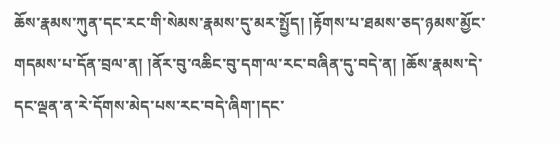ཆོས་རྣམས་ཀུན་དང་རང་གི་སེམས་རྣམས་དུ་མར་སྤྱོད། །རྟོགས་པ་ཐམས་ཅད་ཉམས་མྱོང་གདམས་པ་དོན་བྲལ་ན། །ནོར་བུ་འཆིང་བུ་དག་ལ་རང་བཞིན་དུ་བདེ་ན། །ཆོས་རྣམས་དེ་དང་ལྡན་ན་རེ་དོགས་མེད་པས་རང་བདེ་ཞིག་།དང་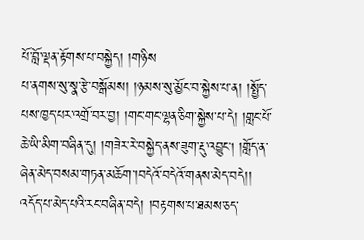པོ་བློ་ལྡན་རྟོགས་པ་བསྐྱེད། །གཉིས
པ་ནགས་སུ་སྣ་རྩེ་བསྒོམས། །ཉམས་སུ་མྱོང་བ་སྐྱེས་པ་ན། །སྤྱོད་པས་ཁྱད་པར་འགྲོ་བར་བྱ། །གང་གང་ལྷན་ཅིག་སྐྱེས་པ་དེ། །གླང་པོ་ཆེ་ཡི་མིག་བཞིན་དུ། །གཟེར་རེ་བསྐྱེད་ནས་ཟུག་རྡུ་འབྱུང། །གློད་ན་ཞེན་མེད་བསམ་གཏན་མཆོག་།བདེའོ་བདེའོ་གནས་མེད་བདེ།།
འདོད་པ་མེད་པའི་རང་བཞིན་བདེ། །བརྟགས་པ་ཐམས་ཅད་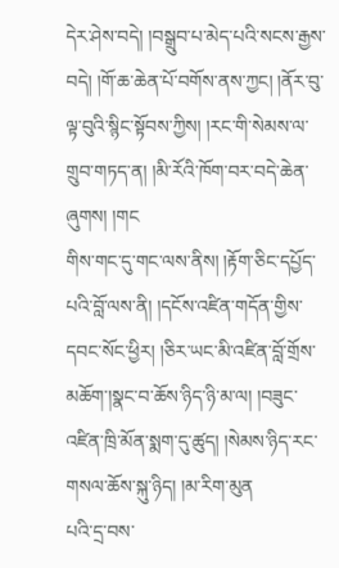དེར་ཤེས་བདེ། །བསྒྲུབ་པ་མེད་པའི་སངས་རྒྱས་བདེ། །གོ་ཆ་ཆེན་པོ་བགོས་ནས་ཀྱང། །ནོར་བུ་ལྟ་བུའི་སྙིང་སྟོབས་ཀྱིས། །རང་གི་སེམས་ལ་གྲུབ་གཏད་ན། །མི་རོའི་ཁོག་བར་བདེ་ཆེན་ཞུགས། །གང
གིས་གང་དུ་གང་ལས་ནིས། །རྟོག་ཅིང་དཔྱོད་པའི་བློ་ལས་ནི། །དངོས་འཛིན་གདོན་གྱིས་དབང་སོང་ཕྱིར། །ཅིར་ཡང་མི་འཛིན་བློ་གྲོས་མཆོག་།སྣང་བ་ཆོས་ཉིད་ཉི་མ་ལ། །བཟུང་འཛིན་ཁྲི་མོན་སྨག་དུ་ཚུད། །སེམས་ཉིད་རང་གསལ་ཆོས་སྐུ་ཉིད། །མ་རིག་མུན
པའི་དྲ་བས་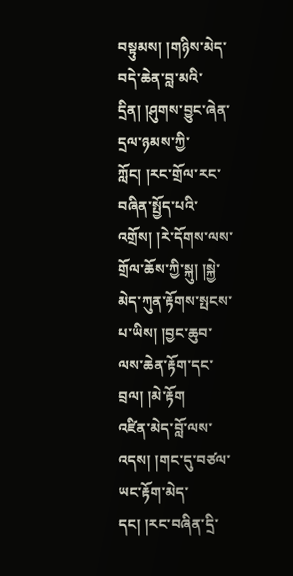བསྟུམས། །གཉིས་མེད་བདེ་ཆེན་བླ་མའི་དྲིན། །ཤུགས་བྱུང་ཞེན་དྲལ་ཉམས་ཀྱི་ཀློང། །རང་གྲོལ་རང་བཞིན་སྤྱོད་པའི་འགྲོས། །རེ་དོགས་ལས་གྲོལ་ཆོས་ཀྱི་སྐུ། །སྐྱེ་མེད་ཀུན་རྟོགས་སྤངས་པ་ཡིས། །བྱང་ཆུབ་ལས་ཆེན་རྟོག་དང་བྲལ། །མེ་རྟོག
འཛིན་མེད་བློ་ལས་འདས། །གང་དུ་བཙལ་ཡང་རྟོག་མེད་དང། །རང་བཞིན་དྲི་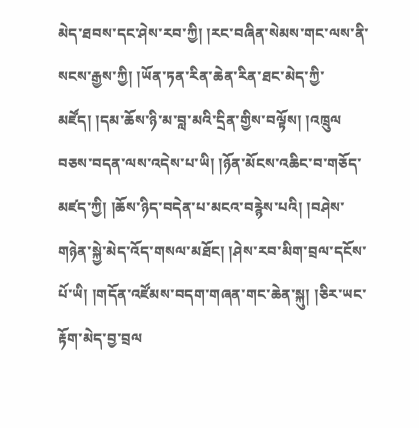མེད་ཐབས་དང་ཤེས་རབ་ཀྱི། །རང་བཞིན་སེམས་གང་ལས་ནི་སངས་རྒྱས་ཀྱི། །ཡོན་ཏན་རིན་ཆེན་རིན་ཐང་མེད་ཀྱི་མཛོད། །དམ་ཆོས་ཉི་མ་བླ་མའི་དྲིན་གྱིས་བལྟོས། །འཁྲུལ
བཅས་བདན་ལས་འདེས་པ་ཡི། །ཉོན་མོངས་འཆིང་བ་གཅོད་མཛད་ཀྱི། །ཆོས་ཉིད་བདེན་པ་མངའ་བརྙེས་པའི། །བཤེས་གཉེན་སྐྱེ་མེད་འོད་གསལ་མཐོང། །ཤེས་རབ་མིག་བྲལ་དངོས་པོ་ཡི། །གདོན་འཛོམས་བདག་གཞན་གང་ཆེན་སྐུ། །ཅིར་ཡང་རྟོག་མེད་བྱ་བྲལ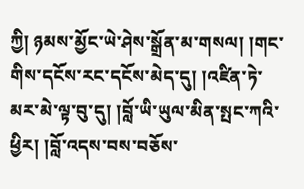ཀྱི། ཉམས་མྱོང་ཡེ་ཤེས་སྒྲོན་མ་གསལ། །གང་གིས་དངོས་རང་དངོས་མེད་དུ། །འཛིན་ཏེ་མར་མེ་ལྟ་བུ་དུ། །བློ་ཡི་ཡུལ་མིན་སྤང་ཀའི་ཕྱིར། །བློ་འདས་བས་བཅོས་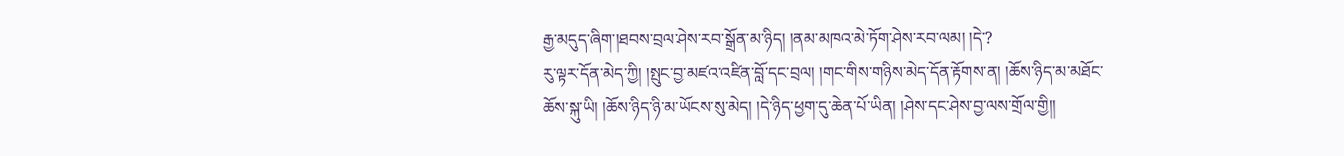རྒྱ་མདུད་ཞིག་།ཐབས་བྲལ་ཤེས་རབ་སྒྲོན་མ་ཉིད། །ནམ་མཁའ་མེ་ཏོག་ཤེས་རབ་ལམ། །དེ་?
རུ་ལྟར་དོན་མེད་ཀྱི། །སྤུང་བྱ་མཛའ་འཛིན་བློ་དང་བྲལ། །གང་གིས་གཉིས་མེད་དོན་རྟོགས་ན། །ཆོས་ཉིད་མ་མཐོང་ཆོས་སྐུ་ཡི། །ཆོས་ཉིད་ཉི་མ་ཡོངས་སུ་མེད། །དེ་ཉིད་ཕྱག་དུ་ཆེན་པོ་ཡིན། །ཤེས་དང་ཤེས་བྱ་ལས་གྲོལ་གྱི།།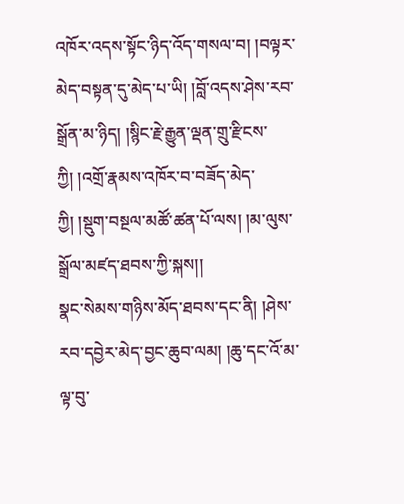འཁོར་འདས་སྟོང་ཉིད་འོད་གསལ་བ། །བལྟར་མེད་བསྟན་དུ་མེད་པ་ཡི། །བློ་འདས་ཤེས་རབ་སྒྲོན་མ་ཉིད། །སྙིང་རྗེ་རྒྱུན་ལྡན་གྲུ་རྫིངས་ཀྱི། །འགྲོ་རྣམས་འཁོར་བ་བཟོད་མེད་ཀྱི། །སྡུག་བསྔལ་མཚོ་ཚན་པོ་ལས། །མ་ལུས་སྒྲོལ་མཛད་ཐབས་ཀྱི་སྐས།།
སྣང་སེམས་གཉིས་མོད་ཐབས་དང་ནི། །ཤེས་རབ་དབྱེར་མེད་བྱང་ཆུབ་ལམ། །ཆུ་དང་འོ་མ་ལྟ་བུ་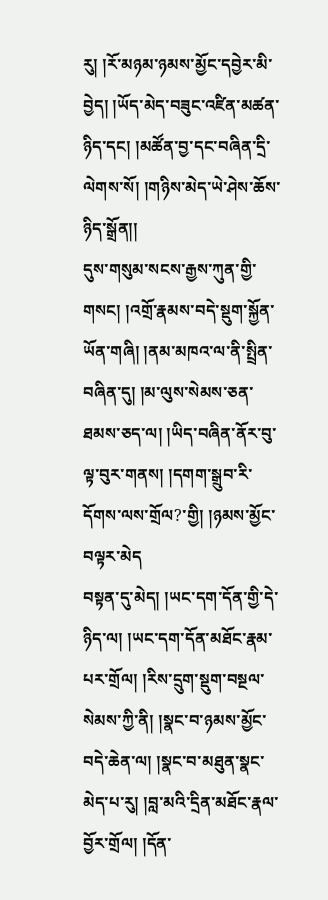རུ། །རོ་མཉམ་ཉམས་མྱོང་དབྱེར་མི་བྱེད། །ཡོད་མེད་བཟུང་འཛིན་མཚན་ཉིད་དང། །མཚོན་བྱ་དང་བཞིན་དྲི་ལེགས་སོ། །གཉིས་མེད་ཡེ་ཤེས་ཆོས་ཉིད་སྒྲོན།།
དུས་གསུམ་སངས་རྒྱས་ཀུན་གྱི་གསང། །འགྲོ་རྣམས་བདེ་སྡུག་སྐྱོན་ཡོན་གཞི། །ནམ་མཁའ་ལ་ནི་སྤྲིན་བཞིན་དུ། །མ་ལུས་སེམས་ཅན་ཐམས་ཅད་ལ། །ཡིད་བཞིན་ནོར་བུ་ལྟ་བུར་གནས། །དགག་སྒྲུབ་རི་དོགས་ལས་གྲོལ?་གྱི། །ཉམས་མྱོང་བལྟར་མེད
བསྟན་དུ་མེད། །ཡང་དག་དོན་གྱི་དེ་ཉིད་ལ། །ཡང་དག་དོན་མཐོང་རྣམ་པར་གྲོལ། །རིས་དྲུག་སྡུག་བསྔལ་སེམས་ཀྱི་ནི། །སྣང་བ་ཉམས་མྱོང་བདེ་ཆེན་ལ། །སྣང་བ་མཐུན་སྣང་མེད་པ་རུ། །བླ་མའི་དྲིན་མཐོང་རྣལ་བྱོར་གྲོལ། །དོན་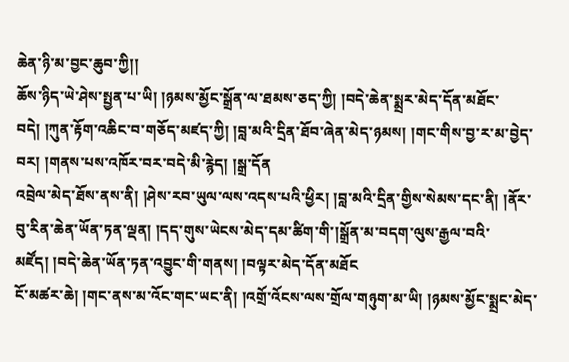ཆེན་ཉི་མ་བྱང་ཆུབ་ཀྱི།།
ཆོས་ཉིད་ཡེ་ཤེས་སྤྱན་པ་ཡི། །ཉམས་མྱོང་སྒྲོན་ལ་ཐམས་ཅད་ཀྱི། །བདེ་ཆེན་སྨྲར་མེད་དོན་མཐོང་བདེ། །ཀུན་རྟོག་འཆིང་བ་གཅོད་མཛད་ཀྱི། །བླ་མའི་དྲིན་ཐོབ་ཞེན་མེད་ཉམས། །གང་གིས་བྱ་ར་མ་བྱེད་བར། །གནས་པས་འཁོར་བར་བདེ་མི་རྙེད། །སྒྲ་དོན
འབྲེལ་མེད་ཐོས་ནས་ནི། །ཤེས་རབ་ཡུལ་ལས་འདས་པའི་ཕྱིར། །བླ་མའི་དྲིན་གྱིས་སེམས་དང་ནི། །ནོར་བུ་རིན་ཆེན་ཡོན་ཏན་ལྡན། །དད་གུས་ཡེངས་མེད་དམ་ཚིག་གི་།སྒྲོན་མ་བདག་ལུས་རྒྱལ་བའི་མཛོད། །བདེ་ཆེན་ཡོན་ཏན་འབྱུང་གི་གནས། །བལྟར་མེད་དོན་མཐོང
ངོ་མཚར་ཆེ། །གང་ནས་མ་འོང་གང་ཡང་ནི། །འགྲོ་འོངས་ལས་གྲོལ་གཉུག་མ་ཡི། །ཉམས་མྱོང་སྨྲང་མེད་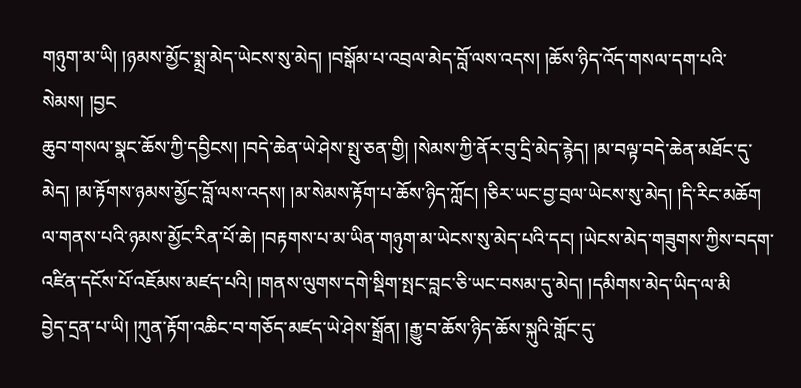གཉུག་མ་ཡི། །ཉམས་མྱོང་སྨྲ་མེད་ཡེངས་སུ་མེད། །བསྒོམ་པ་འབྲལ་མེད་བློ་ལས་འདས། །ཆོས་ཉིད་འོད་གསལ་དག་པའི་སེམས། །བྱང
ཆུབ་གསལ་སྣང་ཆོས་ཀྱི་དབྱིངས། །བདེ་ཆེན་ཡེ་ཤེས་སྤུ་ཅན་གྱི། །སེམས་ཀྱི་ནོར་བུ་དྲི་མེད་རྙེད། །མ་བལྟ་བདེ་ཆེན་མཐོང་དུ་མེད། །མ་རྟོགས་ཉམས་མྱོང་བློ་ལས་འདས། །མ་སེམས་རྟོག་པ་ཆོས་ཉིད་ཀློང། །ཅིར་ཡང་བྱ་བྲལ་ཡེངས་སུ་མེད། །དི་རིང་མཆོག
ལ་གནས་པའི་ཉམས་མྱོང་རིན་པོ་ཆེ། །བརྟགས་པ་མ་ཡིན་གཉུག་མ་ཡེངས་སུ་མེད་པའི་དང། །ཡེངས་མེད་གཟུགས་ཀྱིས་བདག་འཛིན་དངོས་པོ་འཇོམས་མཛད་པའི། །གནས་ལུགས་དགེ་སྡིག་སྤང་བླང་ཅི་ཡང་བསམ་དུ་མེད། །དམིགས་མེད་ཡིད་ལ་མི
བྱེད་དྲན་པ་ཡི། །ཀུན་རྟོག་འཆིང་བ་གཅོད་མཛད་ཡེ་ཤེས་སྒྲོན། །རྒྱུ་བ་ཆོས་ཉིད་ཆོས་སྐུའི་གློང་དུ་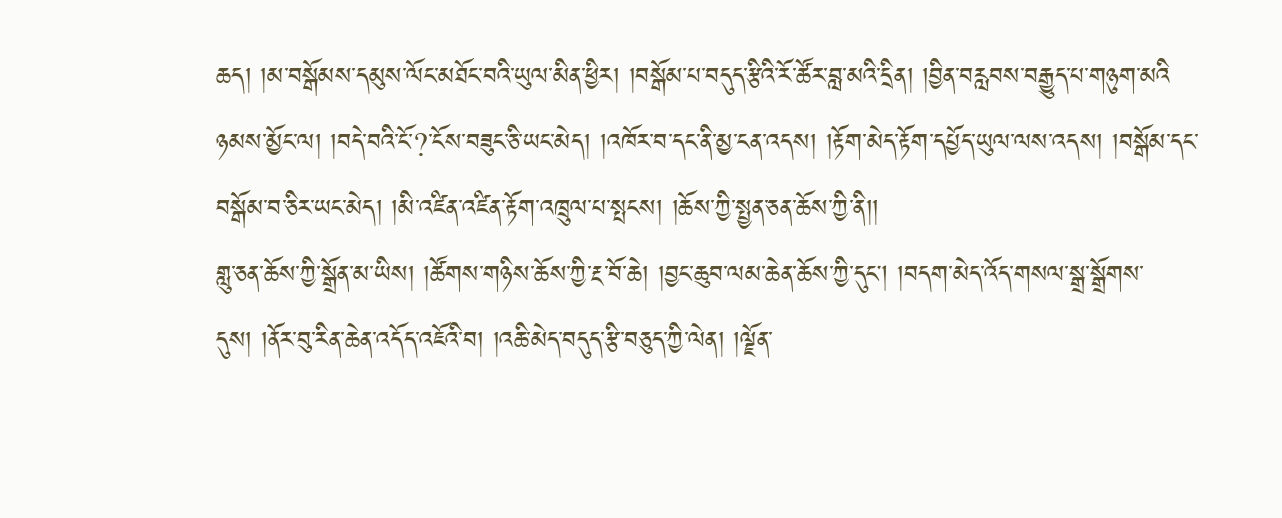ཆད། །མ་བསྒོམས་དམུས་ལོང་མཐོང་བའི་ཡུལ་མིན་ཕྱིར། །བསྒོམ་པ་བདུད་རྩིའི་རོ་ཚོར་བླ་མའི་དྲིན། །བྱིན་བརླབས་བརྒྱུད་པ་གཉུག་མའི
ཉམས་མྱོང་ལ། །བདེ་བའི་ངོ་?་ངོས་བཟུང་ཅི་ཡང་མེད། །འཁོར་བ་དང་ནི་མྱ་ངན་འདས། །རྟོག་མེད་རྟོག་དཔྱོད་ཡུལ་ལས་འདས། །བསྒོམ་དང་བསྒོམ་བ་ཅིར་ཡང་མེད། །མི་འཛིན་འཛིན་རྟོག་འཁྲུལ་པ་སྤངས། །ཆོས་ཀྱི་སྤྱན་ཅན་ཆོས་ཀྱི་ནི།།
གླུ་ཅན་ཆོས་ཀྱི་སྒྲོན་མ་ཡིས། །ཚོགས་གཉིས་ཆོས་ཀྱི་རྔ་བོ་ཆེ། །བྱང་ཆུབ་ལམ་ཆེན་ཆོས་ཀྱི་དུང། །བདག་མེད་འོད་གསལ་སྒྲ་སྒྲོགས་དུས། །ནོར་བུ་རིན་ཆེན་འདོད་འཇོའི་བ། །འཆི་མེད་བདུད་རྩི་བཅུད་ཀྱི་ལེན། །ལྗོན་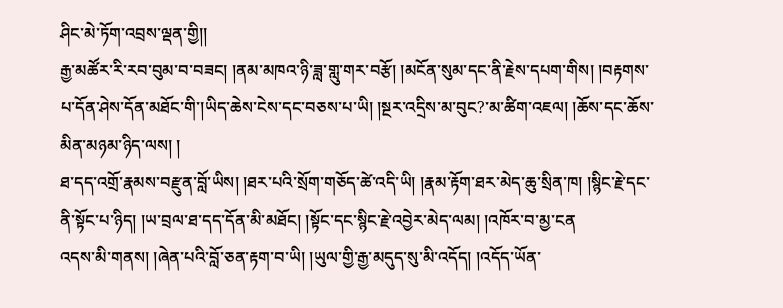ཤིང་མེ་ཏོག་འབྲས་ལྡན་གྱི།།
རྒྱ་མཚོར་རི་རབ་བུམ་བ་བཟང། །ནམ་མཁའ་ཉི་ཟླ་གླུ་གར་བརྩོ། །མངོན་སུམ་དང་ནི་རྗེས་དཔག་གིས། །བརྟགས་པ་དོན་ཤེས་དོན་མཐོང་གི་།ཡིད་ཆེས་ངེས་དང་བཅས་པ་ཡི། །སྔར་འདྲིས་མ་བུང?་མ་ཚིག་འཇལ། །ཆོས་དང་ཆོས་མིན་མཉམ་ཉིད་ལས། །
ཐ་དད་འགྲོ་རྣམས་བརྫུན་བློ་ཡིས། །ཐར་པའི་སྲོག་གཅོད་ཚེ་འདི་ཡི། །རྣམ་རྟོག་ཐར་མེད་ཆུ་སྲིན་ཁ། །སྙིང་རྗེ་དང་ནི་སྟོང་པ་ཉིད། །ཡ་བྲལ་ཐ་དད་དོན་མི་མཐོང། །སྟོང་དང་སྙིང་རྗེ་འབྱེར་མེད་ལམ། །འཁོར་བ་མྱ་ངན
འདས་མི་གནས། །ཞེན་པའི་བློ་ཅན་རྟག་བ་ཡི། །ཡུལ་གྱི་རྒྱ་མདུད་སུ་མི་འདོད། །འདོད་ཡོན་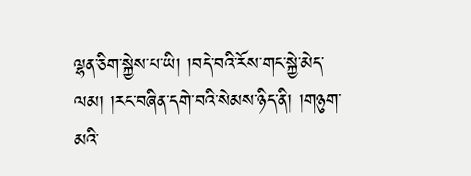ལྷན་ཅིག་སྐྱེས་པ་ཡི། །བདེ་བའི་རོས་གང་སྐྱེ་མེད་ལམ། །རང་བཞིན་དགེ་བའི་སེམས་ཉིད་ནི། །གཉུག་མའི་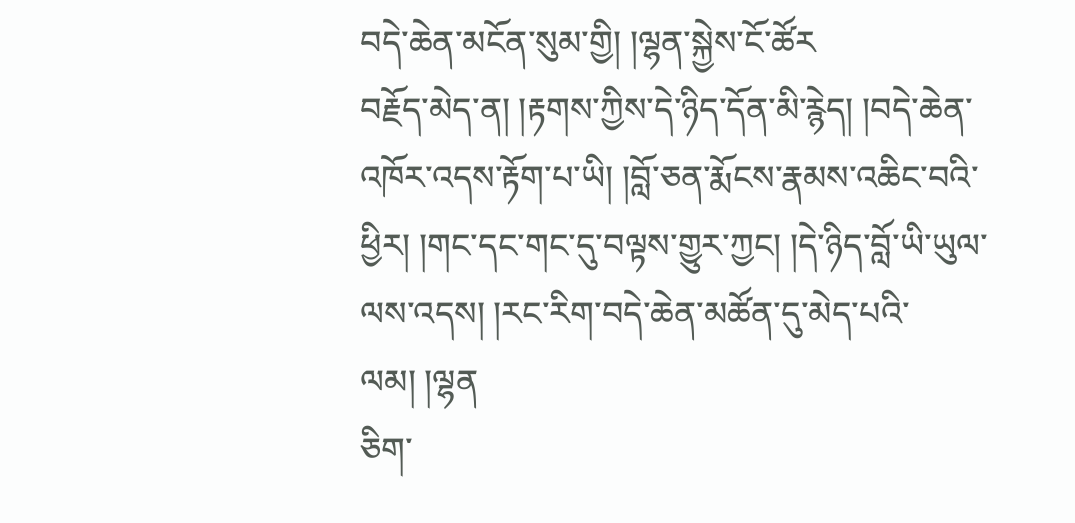བདེ་ཆེན་མངོན་སུམ་གྱི། །ལྷན་སྐྱེས་ངོ་ཚོར
བརྗོད་མེད་ན། །རྟགས་ཀྱིས་དེ་ཉིད་དོན་མི་རྙེད། །བདེ་ཆེན་འཁོར་འདས་རྟོག་པ་ཡི། །བློ་ཅན་རྨོངས་རྣམས་འཆིང་བའི་ཕྱིར། །གང་དང་གང་དུ་བལྟས་གྱུར་ཀྱང། །དེ་ཉིད་བློ་ཡི་ཡུལ་ལས་འདས། །རང་རིག་བདེ་ཆེན་མཚོན་དུ་མེད་པའི་ལམ། །ལྷན
ཅིག་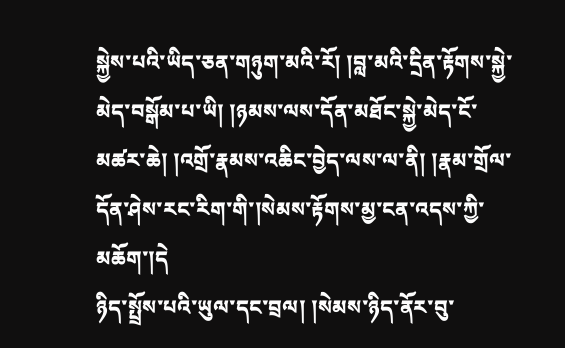སྐྱེས་པའི་ཡིད་ཅན་གཉུག་མའི་རོ། །བླ་མའི་དྲིན་རྟོགས་སྐྱེ་མེད་བསྒོམ་པ་ཡི། །ཉམས་ལས་དོན་མཐོང་སྐྱེ་མེད་ངོ་མཚར་ཆེ། །འགྲོ་རྣམས་འཆིང་བྱེད་ལས་ལ་ནི། །རྣམ་གྲོལ་དོན་ཤེས་རང་རིག་གི་།སེམས་རྟོགས་མྱ་ངན་འདས་ཀྱི་མཆོག་།དེ
ཉིད་སྤྲོས་པའི་ཡུལ་དང་བྲལ། །སེམས་ཉིད་ནོར་བུ་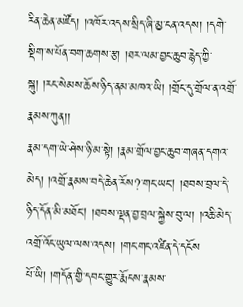རིན་ཆེན་མཛོད། །འཁོར་འདས་སྲིད་ཞི་མྱ་ངན་འདས། །དགེ་སྡིག་ས་པོན་བག་ཆགས་རྩ། །ཐར་ལམ་བྱང་ཆུབ་རྙེད་ཀྱི་སྐུ། །རང་སེམས་ཆོས་ཉིད་ནམ་མཁའ་ཡི། །གྲོང་དུ་གྲོལ་ན་འགྲོ་རྣམས་ཀུན།།
རྣམ་དག་ཡེ་ཤེས་ཉི་མ་སྟེ། །རྣམ་གྲོལ་བྱང་ཆུབ་གཞན་དགའ་མེད། །འགྲོ་རྣམས་བདེ་ཆེན་རོས?་གང་ཡང། །ཐབས་བྲལ་དེ་ཉིད་དོན་མི་མཐོང། །ཐབས་ལྡན་བྱ་བྲལ་སྐྱེས་བུ་ལ། །འཆི་མེད་འགྲོ་འོང་ཡུལ་ལས་འདས། །གང་གང་འཛིན་དེ་དངོས
པོ་ཡི། །གདོན་གྱི་དབང་གྱུར་རྨོངས་རྣམས་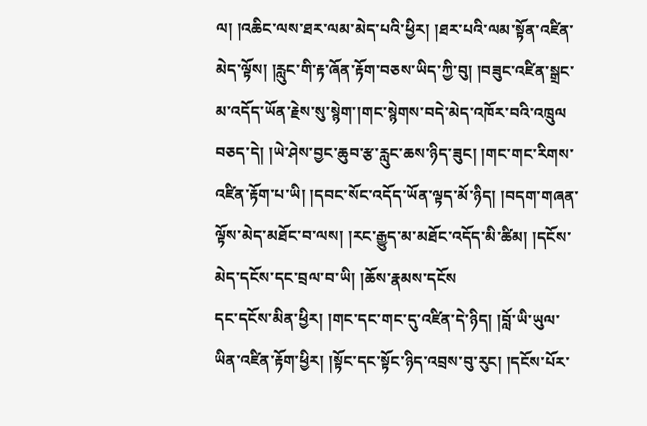ལ། །འཆིང་ལས་ཐར་ལམ་མེད་པའི་ཕྱིར། །ཐར་པའི་ལམ་སྟོན་འཛིན་མེད་ལྟོས། །རླུང་གི་རྟ་ཞོན་རྟོག་བཅས་ཡིད་ཀྱི་བུ། །བཟུང་འཛིན་སྒྲང་མ་འདོད་ཡོན་རྗེས་སུ་སྙེག་།གང་སྙེགས་བདེ་མེད་འཁོར་བའི་འཁྲུལ
བཅད་དེ། །ཡེ་ཤེས་བྱང་ཆུབ་རྩ་རླུང་ཆས་ཉིད་ཟུང། །གང་གང་རིགས་འཛིན་རྟོག་པ་ཡི། །དབང་སོང་འདོད་ཡོན་ལྟད་མོ་ཉིད། །བདག་གཞན་ལྟོས་མེད་མཐོང་བ་ལས། །རང་རྒྱུད་མ་མཐོང་འདོད་མི་ཚིམ། །དངོས་མེད་དངོས་དང་བྲལ་བ་ཡི། །ཆོས་རྣམས་དངོས
དང་དངོས་མིན་ཕྱིར། །གང་དང་གང་དུ་འཛིན་དེ་ཉིད། །བློ་ཡི་ཡུལ་ཡིན་འཛིན་རྟོག་ཕྱིར། །སྟོང་དང་སྟོང་ཉིད་འབྲས་བུ་རུང། །དངོས་པོར་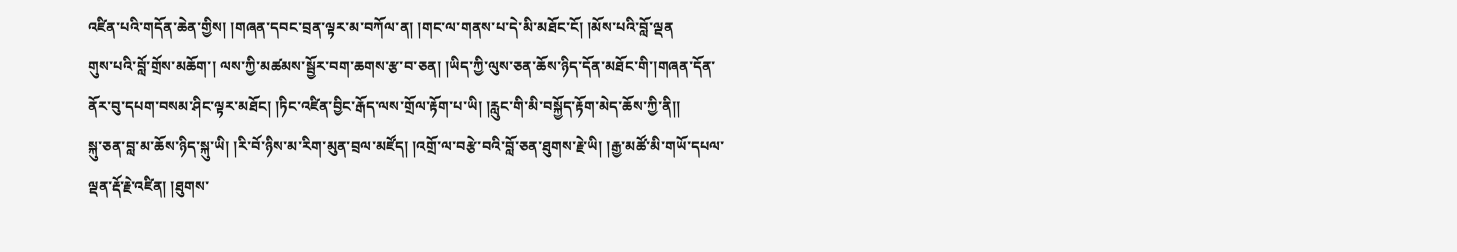འཛིན་པའི་གདོན་ཆེན་གྱིས། །གཞན་དབང་བྲན་ལྟར་མ་བཀོལ་ན། །གང་ལ་གནས་པ་དེ་མི་མཐོང་ངོ། །མོས་པའི་བློ་ལྡན
གུས་པའི་བློ་གྲོས་མཆོག་། ལས་ཀྱི་མཚམས་སྦྱོར་བག་ཆགས་རྩ་བ་ཅན། །ཡིད་ཀྱི་ལུས་ཅན་ཆོས་ཉིད་དོན་མཐོང་གི་།གཞན་དོན་ནོར་བུ་དཔག་བསམ་ཤིང་ལྟར་མཐོང། །ཏིང་འཛིན་བྱིང་རྒོད་ལས་གྲོལ་རྟོག་པ་ཡི། །རླུང་གི་མི་བསྐྱོད་རྟོག་མེད་ཆོས་ཀྱི་ནི།།
སྐུ་ཅན་བླ་མ་ཆོས་ཉིད་སྐུ་ཡི། །རི་བོ་ཉིས་མ་རིག་མུན་བྲལ་མཛོད། །འགྲོ་ལ་བརྩེ་བའི་བློ་ཅན་ཐུགས་རྗེ་ཡི། །རྒྱ་མཚོ་མི་གཡོ་དཔལ་ལྡན་རྡོ་རྗེ་འཛིན། །ཐུགས་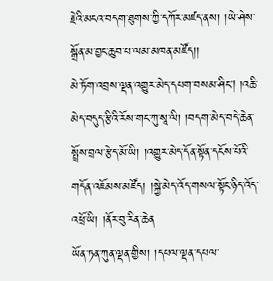རྗེའི་མངའ་བདག་ཐུགས་ཀྱི་དཀོར་མཛད་ནས། །ཡེ་ཤེས་སྒྲོན་མ་བྱང་ཆུབ་པ་ལམ་མཁན་མཛོད།།
མེ་ཏོག་འབྲས་ལྡན་འགྱུར་མེད་དཔག་བསམ་ཤིང། །འཆི་མེད་བདུད་རྩིའི་རོས་གང་ཀུ་སཱ་ལི། །བདག་མེད་བདེ་ཆེན་སྤྲོས་བྲལ་རྩེད་མོ་ཡི། །འགྱུར་མེད་དོན་སྟོན་དངོས་པོའི་གདོན་འཇོམས་མཛོད། །སྐྱེ་མེད་འོད་གསལ་སྟོང་ཉིད་འོད་འཕྲོ་ཡི། །ནོར་བུ་རིན་ཆེན
ཡོན་ཏན་ཀུན་ལྡན་གྱིས། །དཔལ་ལྡན་དཔལ་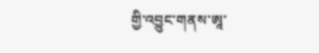གྱི་འབྱུང་གནས་ཨཱ་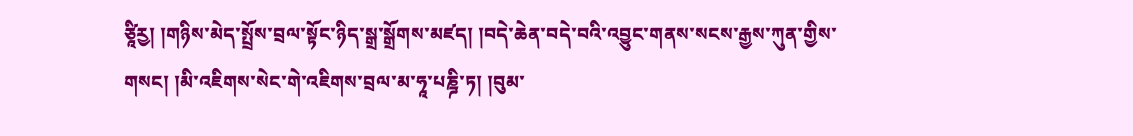ཙཱིརྱ། །གཉིས་མེད་སྤྲོས་བྲལ་སྟོང་ཉིད་སྒྲ་སྒྲོགས་མཛད། །བདེ་ཆེན་བདེ་བའི་འབྱུང་གནས་སངས་རྒྱས་ཀུན་གྱིས་གསང། །མི་འཇིགས་སེང་གེ་འཇིགས་བྲལ་མ་ཧཱ་པཎྜི་ཏ། །བུམ་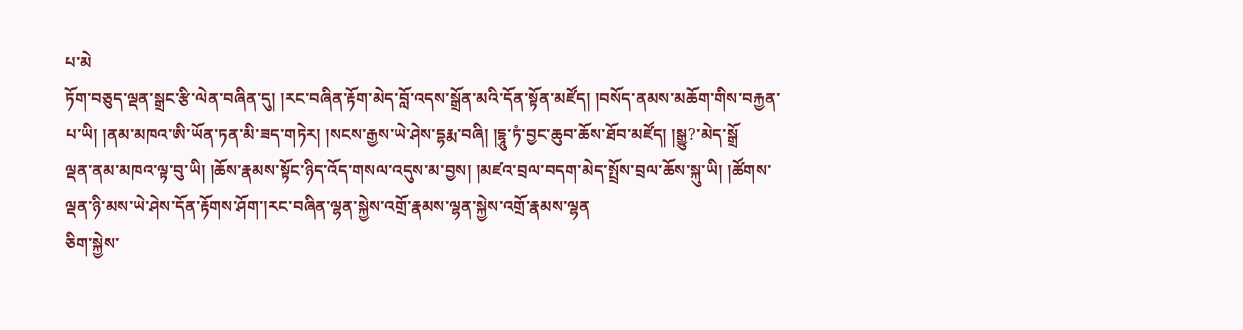པ་མེ
ཏོག་བཅུད་ལྡན་སྒྲང་རྩི་ལེན་བཞིན་དུ། །རང་བཞིན་རྟོག་མེད་བློ་འདས་སྒྲོན་མའི་དོན་སྟོན་མཛོད། །བསོད་ནམས་མཆོག་གིས་བརྐྱན་པ་ཡི། །ནམ་མཁའ་ཨི་ཡོན་ཏན་མི་ཟད་གཏེར། །སངས་རྒྱས་ཡེ་ཤེས་དྷརྨ་བཞི། །དྷཱུ་ཏཾ་བྱང་ཆུབ་ཆོས་ཐོབ་མཛོད། །སྒྱུ?་མེད་སྒྲོ
ལྡན་ནམ་མཁའ་ལྟ་བུ་ཡི། །ཆོས་རྣམས་སྟོང་ཉིད་འོད་གསལ་འདུས་མ་བྱས། །མཛའ་བྲལ་བདག་མེད་སྤྲོས་བྲལ་ཆོས་སྐུ་ཡི། །ཚོགས་ལྡན་ཉི་མས་ཡེ་ཤེས་དོན་རྟོགས་ཤོག་།རང་བཞིན་ལྷན་སྐྱེས་འགྲོ་རྣམས་ལྷན་སྐྱེས་འགྲོ་རྣམས་ལྷན
ཅིག་སྐྱེས་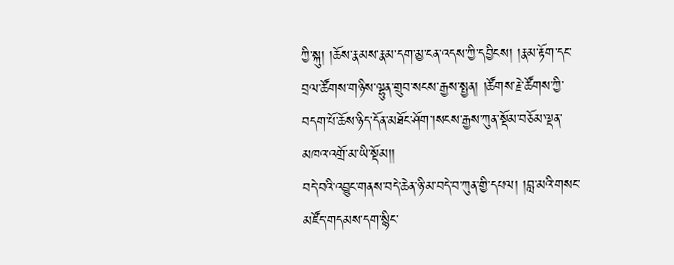ཀྱི་སྐུ། །ཆོས་རྣམས་རྣམ་དག་མྱ་ངན་འདས་ཀྱི་དབྱིངས། །རྣམ་རྟོག་དང་བྲལ་ཚོགས་གཉིས་ལྷུན་གྲུབ་སངས་རྒྱས་སྤྱན། །ཚོགས་རྗེ་ཚོགས་ཀྱི་བདག་པོ་ཆོས་ཉིད་དོན་མཐོང་ཤོག་།སངས་རྒྱས་ཀུན་སྡོམ་བཅོམ་ལྡན་མཁའ་འགྲོ་མ་ཡི་སྡོམ།།
བདེ་བའི་འབྱུང་གནས་བདེ་ཆེན་ཉི་མ་བདེ་བ་ཀུན་གྱི་དཔལ། །བླ་མའི་གསང་མཛོད་གདམས་དག་སྙིང་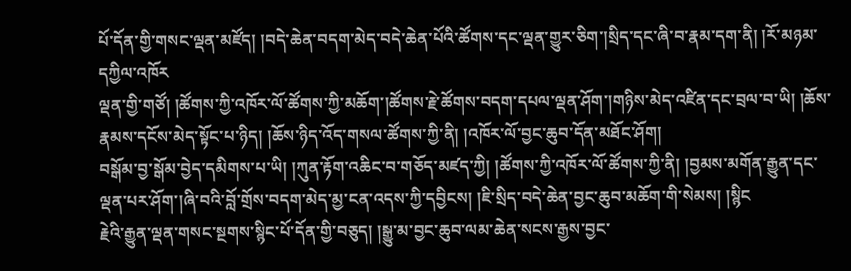པོ་དོན་གྱི་གསང་ལྡན་མཛོད། །བདེ་ཆེན་བདག་མེད་བདེ་ཆེན་པོའི་ཚོགས་དང་ལྡན་གྱུར་ཅིག་།སྲིད་དང་ཞི་བ་རྣམ་དག་ནི། །རོ་མཉམ་དཀྱིལ་འཁོར
ལྡན་གྱི་གཙོ། །ཚོགས་ཀྱི་འཁོར་ལོ་ཚོགས་ཀྱི་མཆོག་།ཚོགས་རྗེ་ཚོགས་བདག་དཔལ་ལྡན་ཤོག་།གཉིས་མེད་འཛིན་དང་བྲལ་བ་ཡི། །ཆོས་རྣམས་དངོས་མེད་སྟོང་པ་ཉིད། །ཆོས་ཉིད་འོད་གསལ་ཚོགས་ཀྱི་ནི། །འཁོར་ལོ་བྱང་ཆུབ་དོན་མཐོང་ཤོག།
བསྒོམ་བྱ་སྒོམ་བྱེད་དམིགས་པ་ཡི། །ཀུན་རྟོག་འཆིང་བ་གཅོད་མཛད་ཀྱི། །ཚོགས་ཀྱི་འཁོར་ལོ་ཚོགས་ཀྱི་ནི། །བྱམས་མགོན་རྒྱུན་དང་ལྡན་པར་ཤོག་།ཞི་བའི་བློ་གྲོས་བདག་མེད་མྱ་ངན་འདས་ཀྱི་དབྱིངས། །ཇི་སྲིད་བདེ་ཆེན་བྱང་ཆུབ་མཆོག་གི་སེམས། །སྙིང
རྗེའི་རྒྱུན་ལྡན་གསང་སྔགས་སྙིང་པོ་དོན་གྱི་བཅུད། །སྒྱུ་མ་བྱང་ཆུབ་ལམ་ཆེན་སངས་རྒྱས་བྱང་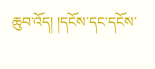ཆུབ་འོད། །དངོས་དང་དངོས་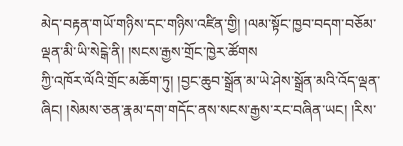མེད་བརྟན་གཡོ་གཉིས་དང་གཉིས་འཛིན་གྱི། །ལམ་སྟོང་ཁྱབ་བདག་བཅོམ་ལྡན་མི་ཡི་སེངྒེ་ནི། །སངས་རྒྱས་གྲོང་ཁྱེར་ཚོགས
ཀྱི་འཁོར་ལོའི་གྲོང་མཆོག་ཏུ། །བྱང་ཆུབ་སྒྲོན་མ་ཡེ་ཤེས་སྒྲོན་མའི་འོད་ལྡན་ཞིང། །སེམས་ཅན་རྣམ་དག་གདོང་ནས་སངས་རྒྱས་རང་བཞིན་ཡང། །རིས་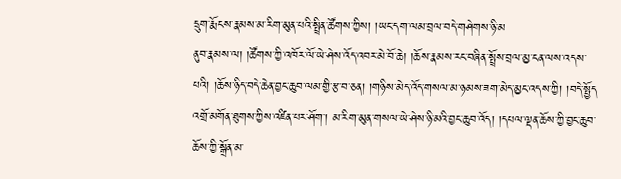དྲུག་རྨོངས་རྣམས་མ་རིག་མུན་པའི་སྤྲིན་ཚོགས་ཀྱིས། །ཡང་དག་ལམ་བྲལ་བདེ་གཤེགས་ཉི་མ
ནུབ་རྣམས་ལ། །ཚོགས་ཀྱི་འཁོར་ལོ་ཡེ་ཤེས་འོད་འབར་མེ་བོ་ཆེ། །ཆོས་རྣམས་རང་བཞིན་སྤྲོས་བྲལ་མྱ་ངན་ལས་འདས་པའི། །ཆོས་ཉིད་བདེ་ཆེན་བྱང་ཆུབ་ལམ་གྱི་རྩ་བ་ཅན། །གཉིས་མེད་འོད་གསལ་མ་ཉམས་ཟག་མེད་མྱང་འདས་ཀྱི། །བདེ་སྤྱོད
འགྲོ་མགོན་ཐུགས་ཀྱིས་འཛིན་པར་ཤོག་། མ་རིག་མུན་གསལ་ཡེ་ཤེས་ཉི་མའི་བྱང་ཆུབ་འོད། །དཔལ་ལྡན་ཆོས་ཀྱི་བྱང་ཆུབ་ཆོས་ཀྱི་སྒྲོན་མ་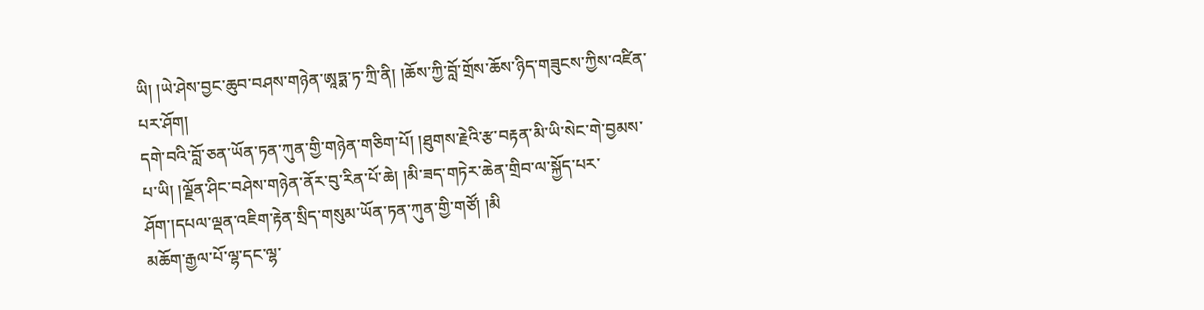ཡི། །ཡེ་ཤེས་བྱང་ཆུབ་བཤས་གཉེན་ཨཱཏྨ་ཏ་ཀྲི་ནི། །ཆོས་ཀྱི་བློ་གྲོས་ཆོས་ཉིད་གཟུངས་ཀྱིས་འཛིན་པར་ཤོག།
དགེ་བའི་བློ་ཅན་ཡོན་ཏན་ཀུན་གྱི་གཉེན་གཅིག་པོ། །ཐུགས་རྗེའི་རྩ་བརྟན་མི་ཡི་སེང་གེ་བྱམས་པ་ཡི། །ལྗོན་ཤིང་བཤེས་གཉེན་ནོར་བུ་རིན་པོ་ཆེ། །མི་ཟད་གཏེར་ཆེན་གྲིབ་ལ་སྐྱོད་པར་ཤོག་།དཔལ་ལྡན་འཇིག་རྟེན་སྲིད་གསུམ་ཡོན་ཏན་ཀུན་གྱི་གཙོ། །མི
མཆོག་རྒྱལ་པོ་ལྷ་དང་ལྷ་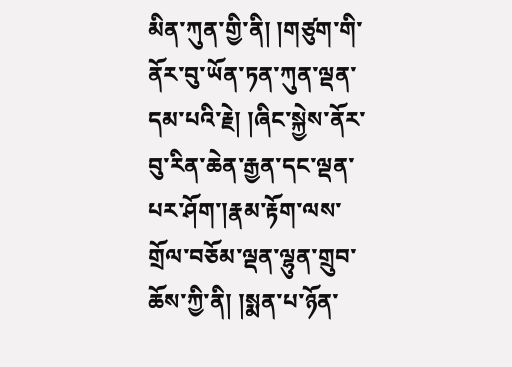མིན་ཀུན་གྱི་ནི། །གཙུག་གི་ནོར་བུ་ཡོན་ཏན་ཀུན་ལྡན་དམ་པའི་རྗེ། །ཞིང་སྐྱེས་ནོར་བུ་རིན་ཆེན་རྒྱན་དང་ལྡན་པར་ཤོག་།རྣམ་རྟོག་ལས་གྲོལ་བཅོམ་ལྡན་ལྷུན་གྲུབ་ཆོས་ཀྱི་ནི། །སྨན་པ་ཉོན་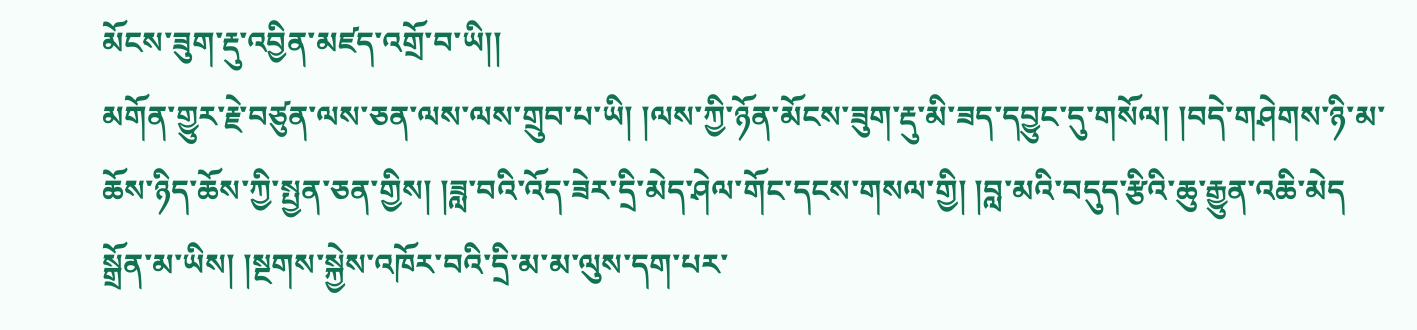མོངས་ཟུག་རྡུ་འབྱིན་མཛད་འགྲོ་བ་ཡི།།
མགོན་གྱུར་རྗེ་བཙུན་ལས་ཅན་ལས་ལས་གྲུབ་པ་ཡི། །ལས་ཀྱི་ཉོན་མོངས་ཟུག་རྡུ་མི་ཟད་དབྱུང་དུ་གསོལ། །བདེ་གཤེགས་ཉི་མ་ཆོས་ཉིད་ཆོས་ཀྱི་སྤྱན་ཅན་གྱིས། །ཟླ་བའི་འོད་ཟེར་དྲི་མེད་ཤེལ་གོང་དངས་གསལ་གྱི། །བླ་མའི་བདུད་རྩིའི་ཆུ་རྒྱུན་འཆི་མེད
སྒྲོན་མ་ཡིས། །སྔགས་སྐྱེས་འཁོར་བའི་དྲི་མ་མ་ལུས་དག་པར་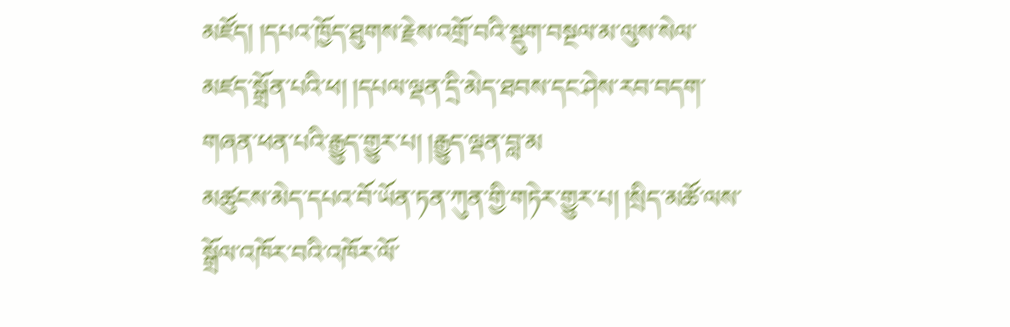མཛོད། །དཔའ་ཁྱོད་ཐུགས་རྗེས་འགྲོ་བའི་སྡུག་བསྔལ་མ་ལུས་སེལ་མཛད་སྒྲོན་པའི་ཕ། །དཔལ་ལྡན་དྲི་མེད་ཐབས་དང་ཤེས་རབ་བདག་གཞན་ཕན་པའི་རྒྱུད་གྱུར་པ། །རྒྱུད་ལྡན་བླ་མ
མཚུངས་མེད་དཔའ་བོ་ཡོན་ཏན་ཀུན་གྱི་གཏེར་གྱུར་པ། །སྲིད་མཚོ་ལས་སྒྲོལ་འཁོར་བའི་འཁོར་ལོ་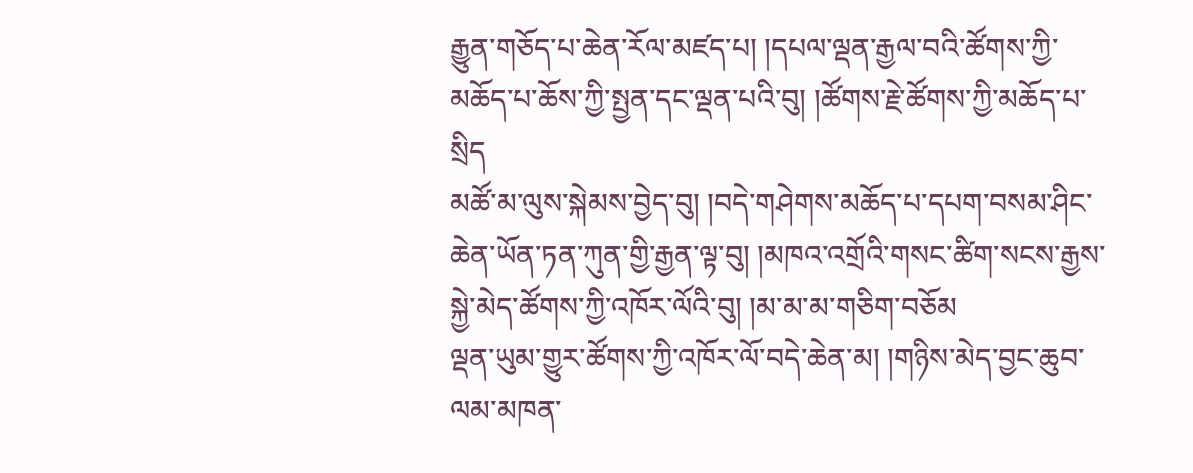རྒྱུན་གཅོད་པ་ཆེན་རོལ་མཛད་པ། །དཔལ་ལྡན་རྒྱལ་བའི་ཚོགས་ཀྱི་མཆོད་པ་ཆོས་ཀྱི་སྤྱན་དང་ལྡན་པའི་བུ། །ཚོགས་རྗེ་ཚོགས་ཀྱི་མཆོད་པ་སྲིད
མཚོ་མ་ལུས་སྐེམས་བྱེད་བུ། །བདེ་གཤེགས་མཆོད་པ་དཔག་བསམ་ཤིང་ཆེན་ཡོན་ཏན་ཀུན་གྱི་རྒྱན་ལྟ་བུ། །མཁའ་འགྲོའི་གསང་ཚིག་སངས་རྒྱས་སྐྱེ་མེད་ཚོགས་ཀྱི་འཁོར་ལོའི་བུ། །མ་མ་མ་གཅིག་བཅོམ
ལྡན་ཡུམ་གྱུར་ཚོགས་ཀྱི་འཁོར་ལོ་བདེ་ཆེན་མ། །གཉིས་མེད་བྱང་ཆུབ་ལམ་མཁན་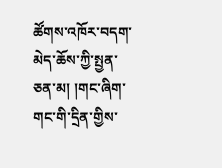ཚོགས་འཁོར་བདག་མེད་ཆོས་ཀྱི་སྤྱན་ཅན་མ། །གང་ཞིག་གང་གི་དྲིན་གྱིས་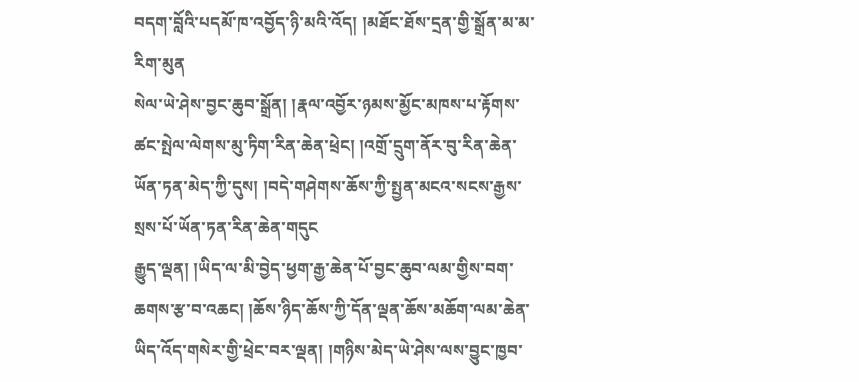བདག་བློའི་པདམོ་ཁ་འབྱོད་ཉི་མའི་འོད། །མཐོང་ཐོས་དྲན་གྱི་སྒྲོན་མ་མ་རིག་མུན
སེལ་ཡེ་ཤེས་བྱང་ཆུབ་སྒྲོན། །རྣལ་འབྱོར་ཉམས་མྱོང་མཁས་པ་རྟོགས་ཚང་སྤེལ་ལེགས་མུ་ཏིག་རིན་ཆེན་ཕྲེང། །འགྲོ་དྲུག་ནོར་བུ་རིན་ཆེན་ཡོན་ཏན་མེད་ཀྱི་དུས། །བདེ་གཤེགས་ཆོས་ཀྱི་སྤྱན་མངའ་སངས་རྒྱས་སྲས་པོ་ཡོན་ཏན་རིན་ཆེན་གདུང
རྒྱུད་ལྡན། །ཡིད་ལ་མི་བྱེད་ཕྱག་རྒྱ་ཆེན་པོ་བྱང་ཆུབ་ལམ་གྱིས་བག་ཆགས་རྩ་བ་འཆང། །ཆོས་ཉིད་ཆོས་ཀྱི་དོན་ལྡན་ཆོས་མཆོག་ལམ་ཆེན་ཡིད་འོད་གསེར་གྱི་ཕྲེང་བར་ལྡན། །གཉིས་མེད་ཡེ་ཤེས་ལས་བྱུང་ཁྱབ་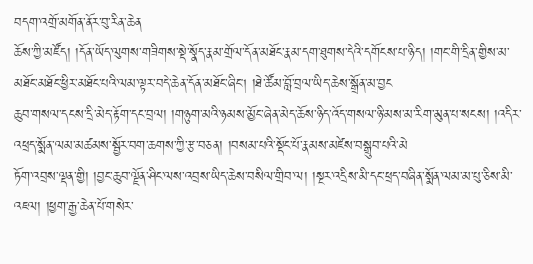བདག་འགྲོ་མགོན་ནོར་བུ་རིན་ཆེན
ཆོས་ཀྱི་མཛོད། །དོན་ཡོད་ལུགས་གཟིགས་སྡེ་སྣོད་རྣམ་གྲོལ་དོན་མཐོང་རྣམ་དག་ཐུགས་དེའི་དགོངས་པ་ཉིད། །གང་གི་དྲིན་གྱིས་མ་མཐོང་མཐོང་ཕྱིར་མཐོང་པའི་ལམ་ལྟར་བདེ་ཆེན་དོན་མཐོང་ཞིང། །ཐེ་ཚོམ་བློ་བྲལ་ཡིད་ཆེས་སྒྲོན་མ་བྱང
ཆུབ་གསལ་དངས་དྲི་མེད་རྟོག་དང་བྲལ། །གཉུག་མའི་ཉམས་མྱོང་ཞེན་མེད་ཆོས་ཉིད་འོད་གསལ་ཉི་མས་མ་རིག་མུན་པ་སངས། །འདིར་འཕྲད་སྨོན་ལམ་མཚམས་སྦྱོར་བག་ཆགས་ཀྱི་རྩ་བཅན། །བསམ་པའི་སྡོང་པོ་རྣམས་མཛེས་བསྒྲུབ་པའི་མེ
ཏོག་འབྲས་ལྡན་གྱི། །བྱང་ཆུབ་ལྗོན་ཤིང་ལས་འབྲས་ཡིད་ཆེས་བསིལ་གྲིབ་ལ། །སྔར་འདྲིས་མི་དང་ཕྲད་བཞིན་སྨོན་ལམ་མ་པུ་ཅིས་མི་འཇལ། །ཕྱག་རྒྱ་ཆེན་པོ་གསེར་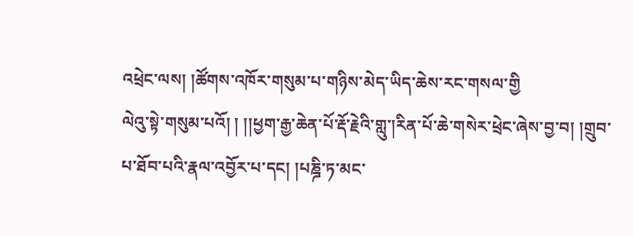འཕྲེང་ལས། །ཚོགས་འཁོར་གསུམ་པ་གཉིས་མེད་ཡིད་ཆེས་རང་གསལ་གྱི
ལེའུ་སྟེ་གསུམ་པའོ། ། །།ཕྱག་རྒྱ་ཆེན་པོ་རྡོ་རྗེའི་གླུ་།རིན་པོ་ཆེ་གསེར་ཕྲེང་ཞེས་བྱ་བ། །གྲུབ་པ་ཐོབ་པའི་རྣལ་འབྱོར་པ་དང། །པཎྜི་ཏ་མང་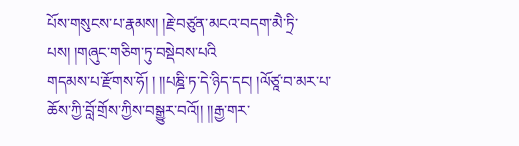པོས་གསུངས་པ་རྣམས། །རྗེ་བཙུན་མངའ་བདག་མཻ་ཏྲི་པས། །གཞུང་གཅིག་ཏུ་བསྡེབས་པའི
གདམས་པ་རྫོགས་ཧོ། ། །།པཎྜི་ཏ་དེ་ཉིད་དང། །ལོཙཱ་བ་མར་པ་ཆོས་ཀྱི་བློ་གྲོས་ཀྱིས་བསྒྱུར་བའོ།། །།རྒྱ་གར་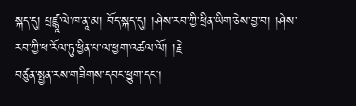སྐད་དུ། པྲཛྙཱ་ལེ་ཁ་ནཱ་མ། བོད་སྐད་དུ། །ཤེས་རབ་ཀྱི་ཕྲིན་ཡིག་ཅེས་བྱ་བ། །ཤེས་རབ་ཀྱི་ཕ་རོལ་ཏུ་ཕྱིན་པ་ལ་ཕྱག་འཚལ་ལོ། །རྗེ
བཙུན་སྤྱན་རས་གཟིགས་དབང་ཕྱུག་དང།